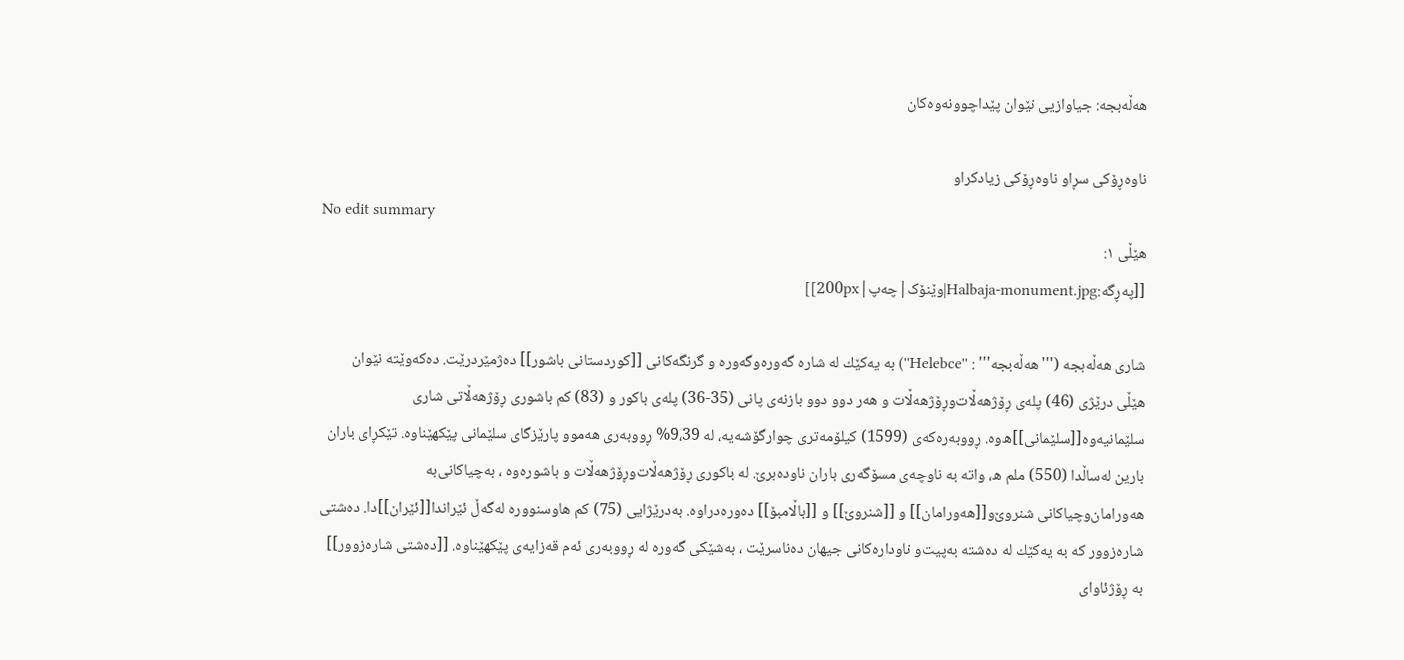ھەڵەبجە: جیاوازیی نێوان پێداچوونەوەکان

ناوەڕۆکی سڕاو ناوەڕۆکی زیادکراو
No edit summary
ھێڵی ١:
[[پەڕگە:Halbaja-monument.jpg|وێنۆک|چەپ|200px]]

شاری‌ هه‌ڵه‌بجه‌ ('''هەڵەبجە''' : ''Helebce'') به‌ یه‌كێك له‌ شاره‌ گه‌وره‌‌وگه‌وره‌‌ و گرنگه‌كانی‌ [[كوردستانی‌ باشور]] ده‌ژمێردرێت. ده‌كه‌وێته‌ نێوان هێڵی‌ درێژی‌ (46) پله‌ی‌ ڕۆژهه‌ڵات‌وڕۆژهه‌ڵات‌ و هه‌ر دوو دوو بازنه‌ی پانی‌ (35-36) پله‌ی‌ باكور و (83) كم باشوری‌ ڕۆژهه‌ڵاتی‌ شاری‌ سلێمانیه‌وه‌[[سلێمانی]]ه‌وه‌. ڕووبه‌ره‌كه‌ی‌ (1599) كیلۆمه‌تری چوارگۆشه‌یه‌، له‌ 9،39% ڕووبه‌ری‌ هه‌موو پارێزگای‌ سلێمانی‌ پێكهێناوه‌. تێكڕای‌ باران بارین له‌ساڵدا (550) ملم ه‌، واته‌ به‌ ناوچه‌ی‌ مسۆگه‌ری‌ باران ناوده‌برێ‌. له‌ باكوری ڕۆژهه‌ڵات‌وڕۆژهه‌ڵات‌ و باشوره‌وه‌ ، به‌چیاكانی‌به‌ هه‌ورامان‌وچیاكانی‌ شنروێ‌‌و[[هه‌ورامان‌]] و [[شنروێ‌‌]] و [[باڵامبۆ]] ده‌وره‌دراوه‌. به‌درێژایی‌ (75) كم هاوسنووره‌ له‌گه‌ڵ ئێراندا[[ئێران]]دا. ده‌شتی‌ شاره‌زوور كه‌ به‌ یه‌كێك له‌ ده‌شته‌ به‌پیت‌و ناوداره‌كانی‌ جیهان ده‌ناسرێت ، به‌شێكی‌ گه‌وره‌ له‌ ڕووبه‌ری‌ ئه‌م قه‌زایه‌ی‌ پێكهێناوه‌. [[ده‌شتی‌ شاره‌زوور]] به‌ ڕۆژئاوای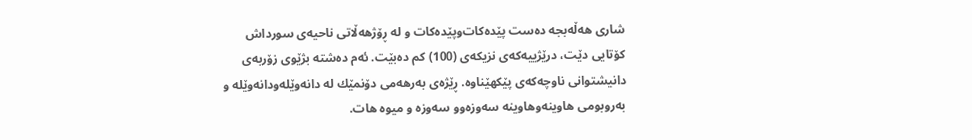شاری‌ هه‌ڵه‌بجه‌ ده‌ست پێده‌كات‌وپێده‌كات‌ و له‌ ڕۆژهه‌ڵاتی‌ ناحیه‌ی‌ سورداش كۆتایی‌ دێت، درێژییه‌كه‌ی‌ نزیكه‌ی‌ (100) كم ده‌بێت. ئه‌م ده‌شته‌ بژێوی‌ زۆربه‌ی‌ دانیشتوانی‌ ناوچه‌كه‌ی‌ پێكهێناوه‌. ڕێژه‌ی‌ به‌رهه‌می‌ دۆنمێك له‌ دانه‌وێله‌‌ودانه‌وێله‌‌ و به‌روبومی‌ هاوینه‌‌وهاوینه‌‌ سه‌وزه‌‌وو سه‌وزه‌‌ و میوه‌ هات.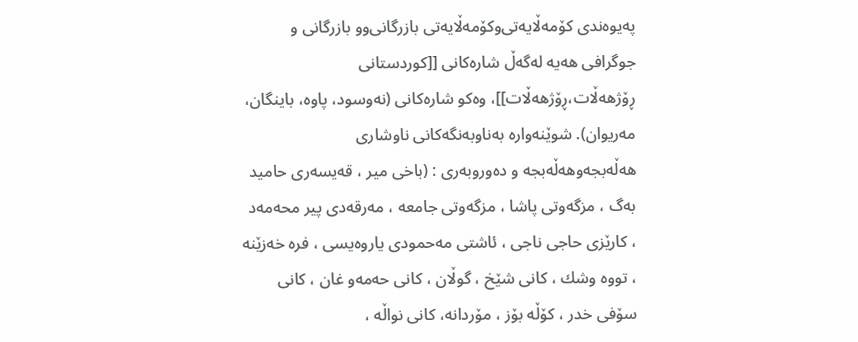په‌یوه‌ندی كۆمه‌ڵایه‌تی‌‌وكۆمه‌ڵایه‌تی‌‌ بازرگانی‌‌وو بازرگانی‌‌ و جوگرافی‌ هه‌یه‌ له‌گه‌ڵ شاره‌كانی‌ [[كوردستانی‌ ڕۆژهه‌ڵات،ڕۆژهه‌ڵات]]، وه‌كو شاره‌كانی‌ (نه‌وسود، پاوه‌، باینگان، مه‌ریوان). شوێنه‌واره‌ به‌ناوبه‌نگه‌كانی‌ ناوشاری‌ هه‌ڵه‌بجه‌‌وهه‌ڵه‌بجه‌‌ و ده‌وروبه‌ری‌ : (باخی‌ میر ، قه‌یسه‌ری‌ حامید به‌گ ، مزگه‌وتی‌ پاشا ، مزگه‌وتی‌ جامعه‌ ، مه‌رقه‌دی‌ پیر محه‌مه‌د ، كارێزی‌ حاجی‌ ناجی‌ ، ئاشتی‌ مه‌حمودی‌ یاروه‌یسی‌ ، فره‌ خه‌زێنه‌ ، تووه‌ وشك ، كانی‌ شێخ ، گوڵان ، كانی‌ حه‌مه‌و غان ، كانی‌ سۆفی‌ خدر ، كۆڵه‌ بۆز ، مۆردانه‌، كانی‌ نواڵه‌ ،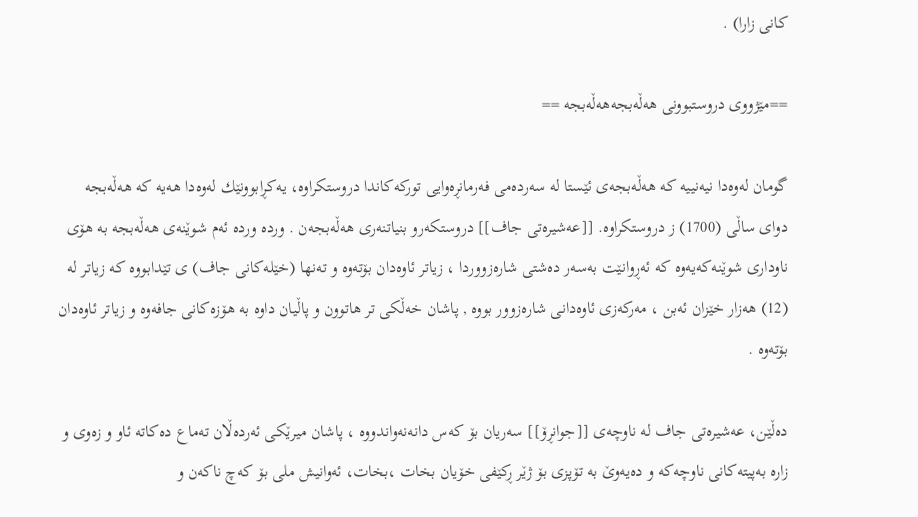كانی‌ زارا) .

==مێژووی‌ دروستبوونی‌ هه‌ڵه‌بجه‌هه‌ڵه‌بجە ==

گومان له‌وه‌دا نیه‌نییه‌ كه‌ هه‌ڵه‌بجه‌ی‌ ئێستا له‌ سه‌رده‌می‌ فه‌رمانڕه‌وایی‌ توركه‌كاندا دروستكراوه‌، یه‌كڕابوونێك له‌وه‌دا هه‌یه‌ كه‌ هه‌ڵه‌بجه‌ دوای ساڵی‌ (1700) ز دروستكراوه‌. [[عه‌شیره‌تی‌ جاف]] دروستكه‌ر‌و بنیاتنه‌ری‌ هه‌ڵه‌بجه‌ن . ورده‌ ورده‌ ئه‌م شوێنه‌ی‌ هه‌ڵه‌بجه‌ به‌ هۆی‌ ناوداری‌ شوێنه‌كه‌یه‌وه‌ كه‌ ئه‌ڕوانێت به‌سه‌ر ده‌شتی‌ شاره‌زووردا ، زیاتر ئاوه‌دان بۆته‌وه‌ و ته‌نها (خێله‌كانی‌ جاف) ی‌ تێدابووه‌ كه‌ زیاتر له‌ (12) هه‌زار خێزان ئه‌بن ، مه‌ركه‌زی‌ ئاوه‌دانی‌ شاره‌زوور بووه‌ , پاشان خه‌ڵكی‌ تر هاتوون و پاڵیان داوه‌ به‌ هۆزه‌كانی‌ جافه‌وه‌ و زیاتر ئاوه‌دان بۆته‌وه‌ .

ده‌ڵێن، عه‌شیره‌تی‌ جاف له‌ ناوچه‌ی‌ [[جوانڕۆ]] سه‌ریان بۆ كه‌س دانه‌نه‌واندووه‌ ، پاشان میرێكی‌ ئه‌رده‌ڵان ته‌ماع ده‌كاته‌ ئاو و زه‌وی‌ و زاره‌ به‌پیته‌كانی‌ ناوچه‌كه‌ و ده‌یه‌وێ‌ به‌ تۆپزی‌ بۆ ژێر ڕكێفی‌ خۆیان بخات ،بخات، ئه‌وانیش ملی‌ بۆ كه‌چ ناكه‌ن و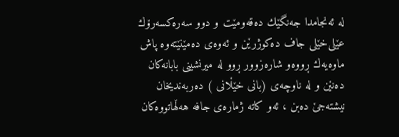له‌ ئه‌نجامدا جه‌نگێك ده‌قه‌ومێت و دوو سه‌ره‌كسه‌رۆك عێلی‌خێلی‌ جاف ده‌كوژرێن و ئه‌وه‌ی‌ ده‌مێنێته‌وه‌ پاش ماوه‌یه‌ك ڕووه‌و شاره‌زوور ڕوو له‌ میرنشینی‌ بابانه‌كان ده‌نێن و له‌ ناوچه‌ی‌ (بانی‌ خێڵانی‌ ) ده‌ربه‌ندیخان نیشته‌جێ‌ ده‌بن ، ئه‌و كاته‌ ژماره‌ی‌ جافه‌ هه‌ڵهاتووه‌كان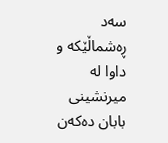سه‌د ڕه‌شماڵێكه‌ و داوا له‌ میرنشینی‌ بابان ده‌كه‌ن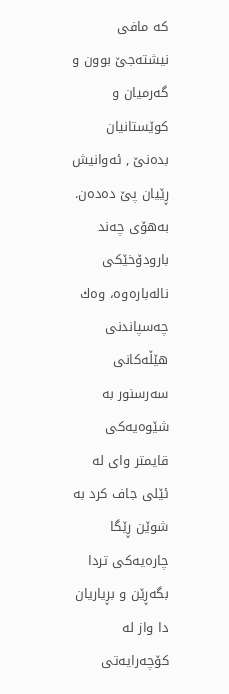كه‌ مافی‌ نیشته‌جێ‌ بوون و گه‌رمیان و كوێستانیان بده‌نێ‌ , ئه‌وانیش ڕێیان پێ‌ ده‌ده‌ن. به‌هۆی‌ چه‌ند بارودۆخێكی‌ ناله‌باره‌وه‌، وه‌ك چه‌سپاندنی‌ هێڵه‌كانی‌ سه‌رسنور به‌ شێوه‌یه‌كی‌ قایمتر وای‌ له‌ ئێلی‌ جاف كرد به‌ شوێن ڕێگا چاره‌یه‌كی‌ تردا بگه‌ڕێن و بڕیاریان دا واز له‌ كۆچه‌رایه‌تی‌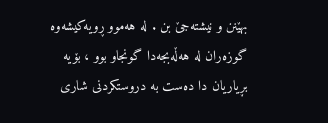بهێنن و نیشته‌جێ‌ بن . له‌ هه‌موو ڕویه‌كیشه‌وه‌ گوزه‌ران له‌ هه‌ڵه‌بجه‌دا گونجاو بوو ، بۆیه‌ بڕیاریان دا ده‌ست به‌ دروستكردنی‌ شاری‌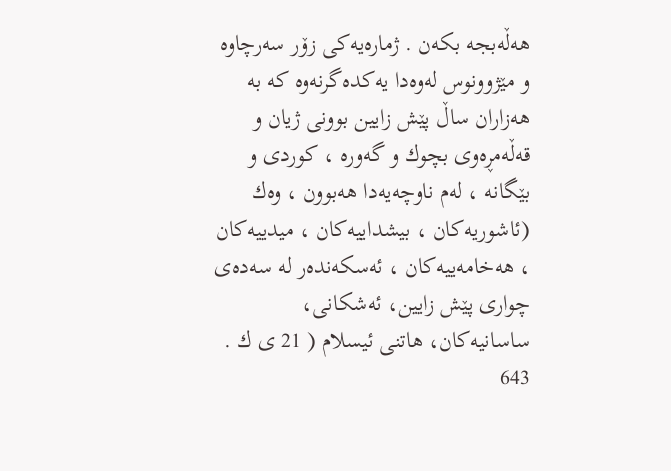هه‌ڵه‌بجه‌ بكه‌ن . ژماره‌یه‌كی‌ زۆر سه‌رچاوه‌ و مێژوونوس له‌وه‌دا یه‌كده‌گرنه‌وه‌ كه‌ به‌ هه‌زاران ساڵ پێش زایین بوونی‌ ژیان و قه‌ڵه‌مڕه‌وی‌ بچوك و گه‌وره‌ ، كوردی‌ و بێگانه‌ ، له‌م ناوچه‌یه‌دا هه‌بوون ، وه‌ك (ئاشوریه‌كان ، بیشداییه‌كان ، میدییه‌كان ، هه‌خامه‌ییه‌كان ، ئه‌سكه‌نده‌ر له‌ سه‌ده‌ی‌ چواری‌ پێش زایین، ئه‌شكانی‌، ساسانیه‌كان، هاتنی‌ ئیسلام ( 21 ی‌ ك . 643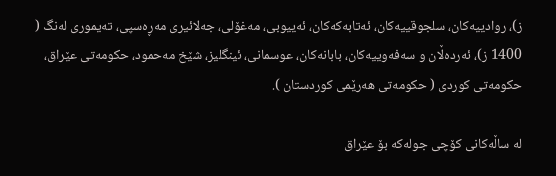ز)، روادییه‌كان، سلجوقییه‌كان، ئه‌تابه‌كه‌كان، ئه‌ییوبی‌، مه‌غۆلی‌، جه‌لائیری‌ مه‌ڕه‌سپی‌، ته‌یموری‌ له‌نگ ( 1400 ز)، ئه‌رده‌ڵان و سه‌فه‌وییه‌كان، بابانه‌كان، عوسمانی‌، ئینگلیز، شێخ مه‌حمود، حكومه‌تی‌ عێراق، حكومه‌تی‌ كوردی‌ ( حكومه‌تی‌ هه‌رێمی‌ كوردستان ).

له‌ ساڵه‌كانی‌ كۆچی‌ جوله‌كه‌ بۆ عێراق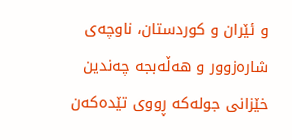و ئێران و كوردستان، ناوچه‌ی‌ شاره‌زوور و هه‌ڵه‌بجه‌ چه‌ندین خێزانی‌ جوله‌كه‌ ڕووی‌ تێده‌كه‌ن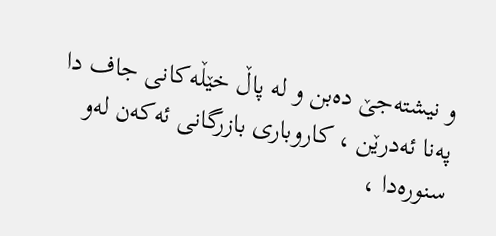و نیشته‌جێ‌ ده‌بن و له‌ پاڵ خێڵه‌كانی‌ جاف دا په‌نا ئه‌درێن ، كاروباری‌ بازرگانی‌ ئه‌كه‌ن له‌و سنوره‌دا ،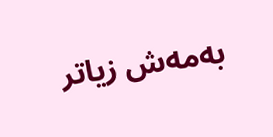به‌مه‌ش زیاتر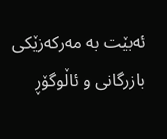ئه‌بێت به‌ مه‌ركه‌زێكی‌ بازرگانی‌ و ئاڵوگۆڕ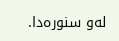له‌و سنوره‌دا.